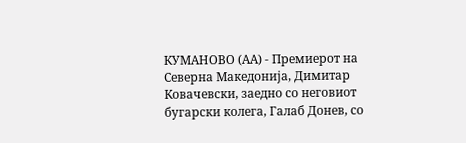КУМАНОВО (АА) - Премиерот на Северна Македонија, Димитар Ковачевски, заедно со неговиот бугарски колега, Галаб Донев, со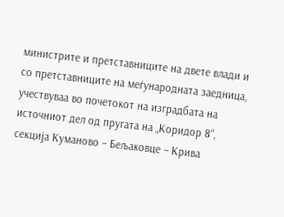министрите и претставниците на двете влади и со претставниците на меѓународната заедница, учествуваа во почетокот на изградбата на источниот дел од пругата на „Коридор 8“, секција Куманово – Бељаковце – Крива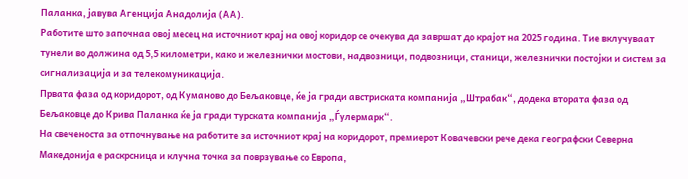Паланка, јавува Агенција Анадолија (АА).
Работите што започнаа овој месец на источниот крај на овој коридор се очекува да завршат до крајот на 2025 година. Тие вклучуваат тунели во должина од 5,5 километри, како и железнички мостови, надвозници, подвозници, станици, железнички постојки и систем за сигнализација и за телекомуникација.
Првата фаза од коридорот, од Куманово до Бељаковце, ќе ја гради австриската компанија „Штрабак“, додека втората фаза од Бељаковце до Крива Паланка ќе ја гради турската компанија „Ѓулермарк“.
На свеченоста за отпочнување на работите за источниот крај на коридорот, премиерот Ковачевски рече дека географски Северна Македонија е раскрсница и клучна точка за поврзување со Европа,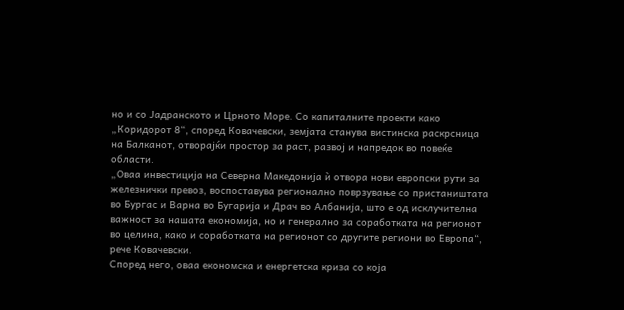но и со Јадранското и Црното Море. Со капиталните проекти како „Коридорот 8“, според Ковачевски, земјата станува вистинска раскрсница на Балканот, отворајќи простор за раст, развој и напредок во повеќе области.
„Оваа инвестиција на Северна Македонија ѝ отвора нови европски рути за железнички превоз, воспоставува регионално поврзување со пристаништата во Бургас и Варна во Бугарија и Драч во Албанија, што е од исклучителна важност за нашата економија, но и генерално за соработката на регионот во целина, како и соработката на регионот со другите региони во Европа“, рече Ковачевски.
Според него, оваа економска и енергетска криза со која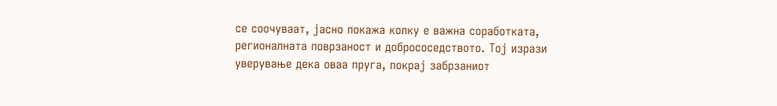се соочуваат, јасно покажа колку е важна соработката, регионалната поврзаност и добрососедството. Тој изрази уверување дека оваа пруга, покрај забрзаниот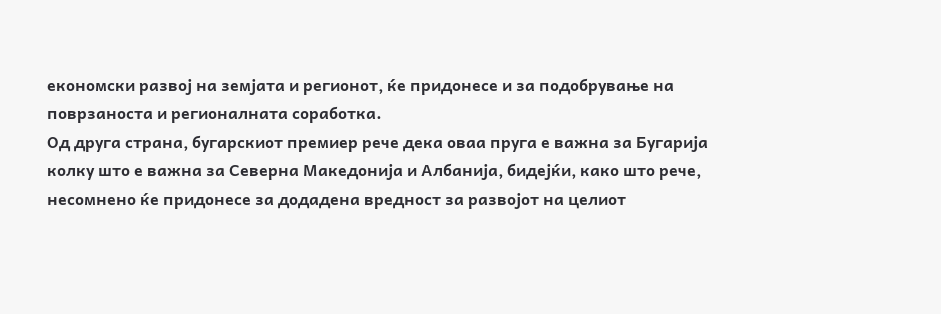економски развој на земјата и регионот, ќе придонесе и за подобрување на поврзаноста и регионалната соработка.
Од друга страна, бугарскиот премиер рече дека оваа пруга е важна за Бугарија колку што е важна за Северна Македонија и Албанија, бидејќи, како што рече, несомнено ќе придонесе за додадена вредност за развојот на целиот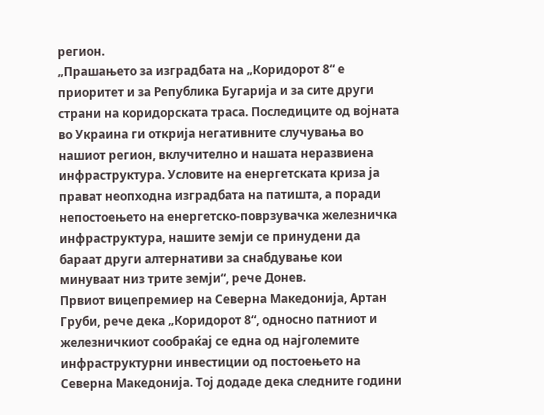регион.
„Прашањето за изградбата на „Коридорот 8“ е приоритет и за Република Бугарија и за сите други страни на коридорската траса. Последиците од војната во Украина ги открија негативните случувања во нашиот регион, вклучително и нашата неразвиена инфраструктура. Условите на енергетската криза ја прават неопходна изградбата на патишта, а поради непостоењето на енергетско-поврзувачка железничка инфраструктура, нашите земји се принудени да бараат други алтернативи за снабдување кои минуваат низ трите земји“, рече Донев.
Првиот вицепремиер на Северна Македонија, Артан Груби, рече дека „Коридорот 8“, односно патниот и железничкиот сообраќај се една од најголемите инфраструктурни инвестиции од постоењето на Северна Македонија. Тој додаде дека следните години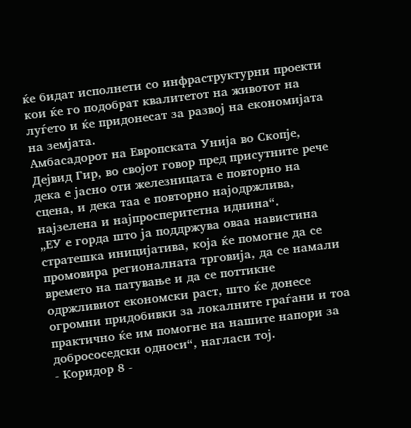ќе бидат исполнети со инфраструктурни проекти кои ќе го подобрат квалитетот на животот на луѓето и ќе придонесат за развој на економијата на земјата.
Амбасадорот на Европската Унија во Скопје, Дејвид Гир, во својот говор пред присутните рече дека е јасно оти железницата е повторно на сцена, и дека таа е повторно најодржлива, најзелена и најпросперитетна иднина“.
„ЕУ е горда што ја поддржува оваа навистина стратешка иницијатива, која ќе помогне да се промовира регионалната трговија, да се намали времето на патување и да се поттикне одржливиот економски раст, што ќе донесе огромни придобивки за локалните граѓани и тоа практично ќе им помогне на нашите напори за добрососедски односи“, нагласи тој.
- Коридор 8 -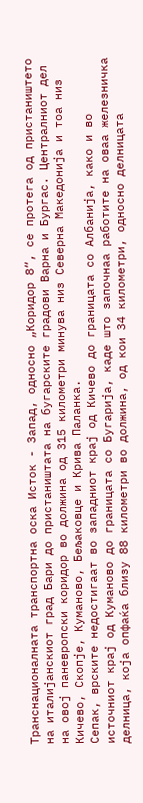Транснационалната транспортна оска Исток - Запад, односно „Коридор 8“, се протега од пристаништето на италијанскиот град Бари до пристаништата на бугарските градови Варна и Бургас. Централниот дел на овој паневропски коридор во должина од 315 километри минува низ Северна Македонија и тоа низ Кичево, Скопје, Куманово, Бељаковце и Крива Паланка.
Сепак, врските недостигаат во западниот крај од Кичево до границата со Албанија, како и во источниот крај од Куманово до границата со Бугарија, каде што започнаа работите на оваа железничка делница, која опфаќа близу 88 километри во должина, од кои 34 километри, односно делницата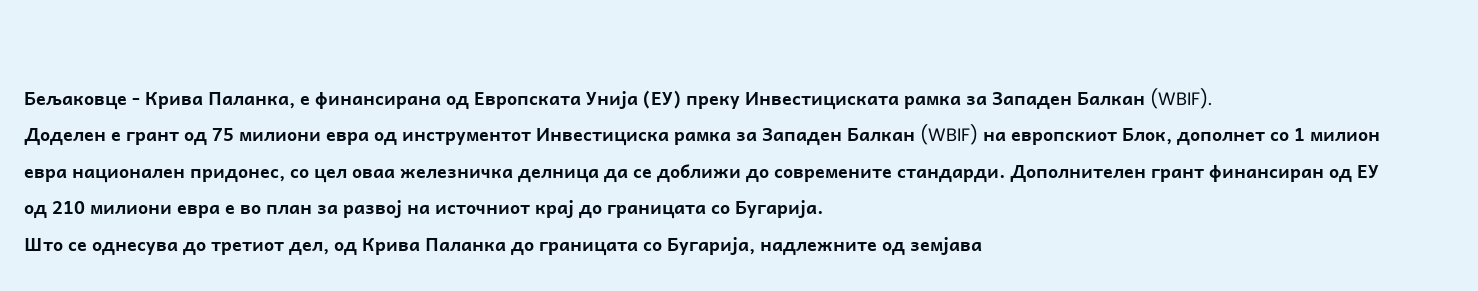Бељаковце - Крива Паланка, е финансирана од Европската Унија (ЕУ) преку Инвестициската рамка за Западен Балкан (WBIF).
Доделен е грант од 75 милиони евра од инструментот Инвестициска рамка за Западен Балкан (WBIF) на европскиот Блок, дополнет со 1 милион евра национален придонес, со цел оваа железничка делница да се доближи до современите стандарди. Дополнителен грант финансиран од ЕУ од 210 милиони евра е во план за развој на источниот крај до границата со Бугарија.
Што се однесува до третиот дел, од Крива Паланка до границата со Бугарија, надлежните од земјава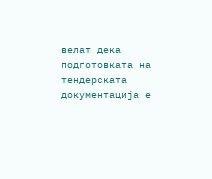велат дека подготовката на тендерската документација е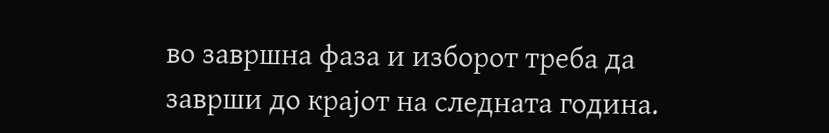во завршна фаза и изборот треба да заврши до крајот на следната година.